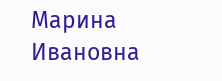Марина Ивановна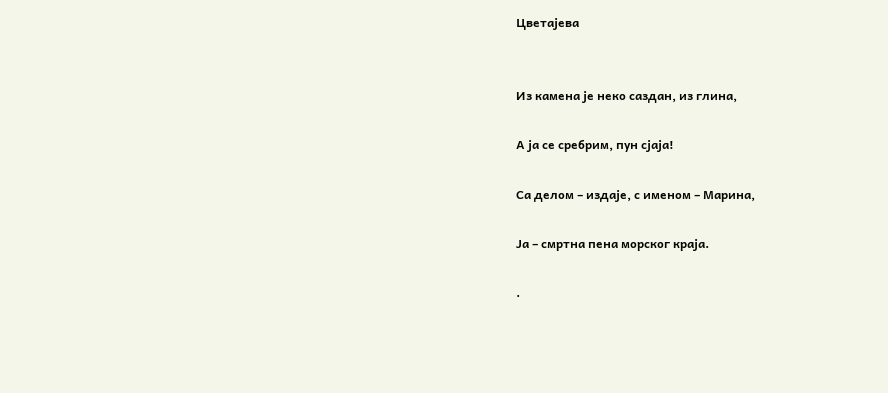Цветајева


Из камена је неко саздан, из глина,

А ја се сребрим, пун сјаја!

Са делом – издаје, с именом – Марина,

Ја – смртна пена морског краја.

.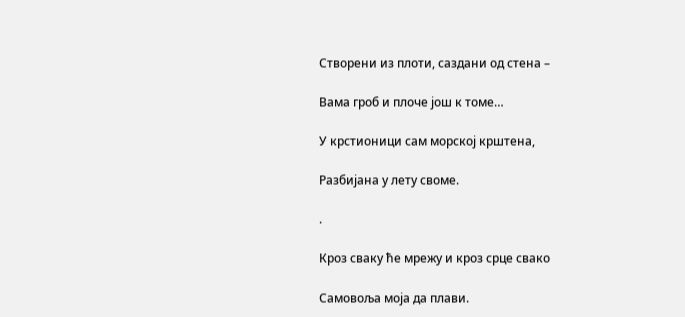Створени из плоти, саздани од стена –

Вама гроб и плоче још к томе…

У крстионици сам морској крштена,

Разбијана у лету своме.

.

Кроз сваку ће мрежу и кроз срце свако

Самовоља моја да плави.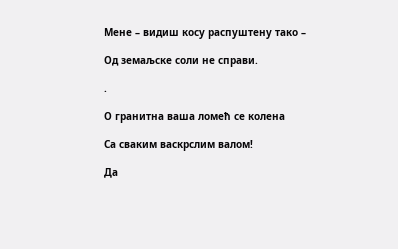Мене – видиш косу распуштену тако –

Од земаљске соли не справи.

.

О гранитна ваша ломећ се колена

Са сваким васкрслим валом!

Да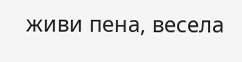живи пена, весела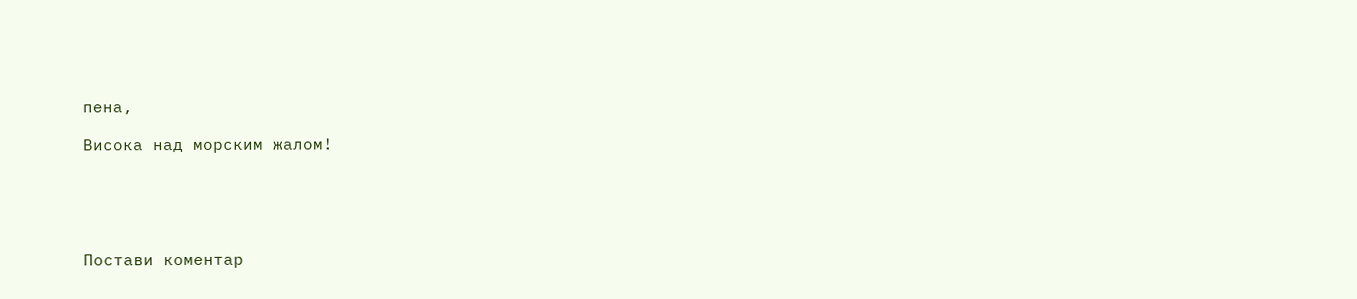пена,

Висока над морским жалом!





Постави коментар